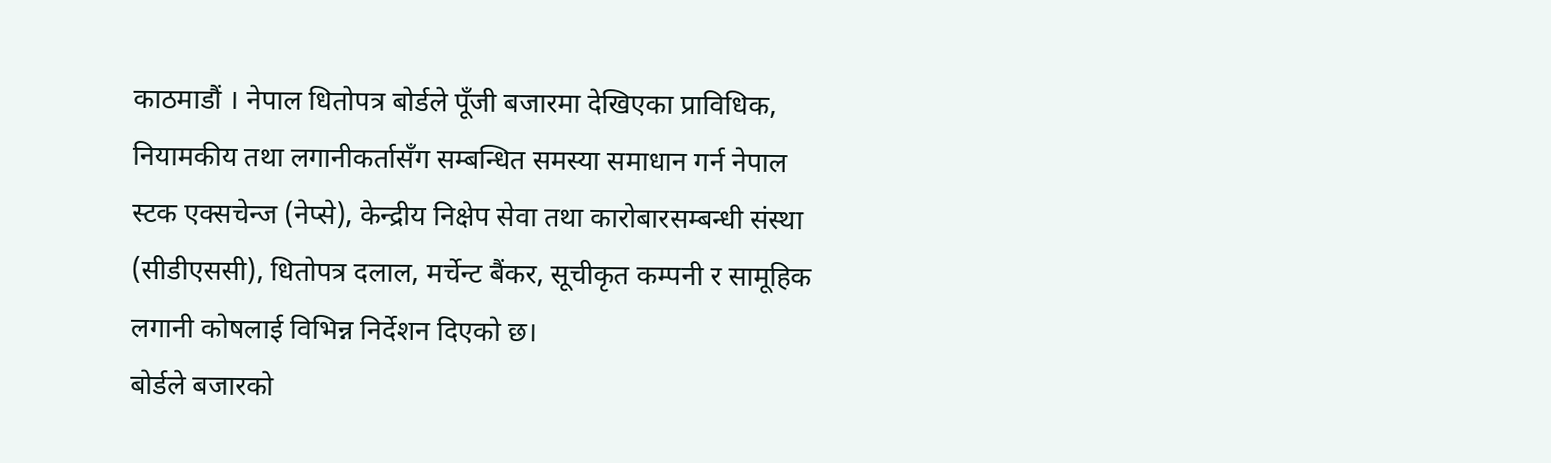काठमाडौं । नेपाल धितोपत्र बोर्डले पूँजी बजारमा देखिएका प्राविधिक, नियामकीय तथा लगानीकर्तासँग सम्बन्धित समस्या समाधान गर्न नेपाल स्टक एक्सचेन्ज (नेप्से), केन्द्रीय निक्षेप सेवा तथा कारोबारसम्बन्धी संस्था (सीडीएससी), धितोपत्र दलाल, मर्चेन्ट बैंकर, सूचीकृत कम्पनी र सामूहिक लगानी कोषलाई विभिन्न निर्देशन दिएको छ।
बोर्डले बजारको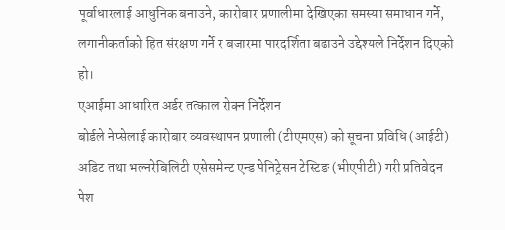पूर्वाधारलाई आधुनिक बनाउने, कारोबार प्रणालीमा देखिएका समस्या समाधान गर्ने, लगानीकर्ताको हित संरक्षण गर्ने र बजारमा पारदर्शिता बढाउने उद्देश्यले निर्देशन दिएको हो।
एआईमा आधारित अर्डर तत्काल रोक्न निर्देशन
बोर्डले नेप्सेलाई कारोबार व्यवस्थापन प्रणाली (टीएमएस) को सूचना प्रविधि (आईटी) अडिट तथा भल्नरेबिलिटी एसेसमेन्ट एन्ड पेनिट्रेसन टेस्टिङ (भीएपीटी) गरी प्रतिवेदन पेश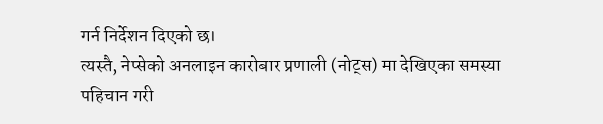गर्न निर्देशन दिएको छ।
त्यस्तै, नेप्सेको अनलाइन कारोबार प्रणाली (नोट्स) मा देखिएका समस्या पहिचान गरी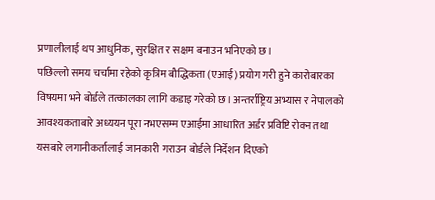प्रणालीलाई थप आधुनिक, सुरक्षित र सक्षम बनाउन भनिएको छ।
पछिल्लो समय चर्चामा रहेको कृत्रिम बौद्धिकता (एआई) प्रयोग गरी हुने कारोबारका विषयमा भने बोर्डले तत्कालका लागि कडाइ गरेको छ। अन्तर्राष्ट्रिय अभ्यास र नेपालको आवश्यकताबारे अध्ययन पूरा नभएसम्म एआईमा आधारित अर्डर प्रविष्टि रोक्न तथा यसबारे लगानीकर्तालाई जानकारी गराउन बोर्डले निर्देशन दिएको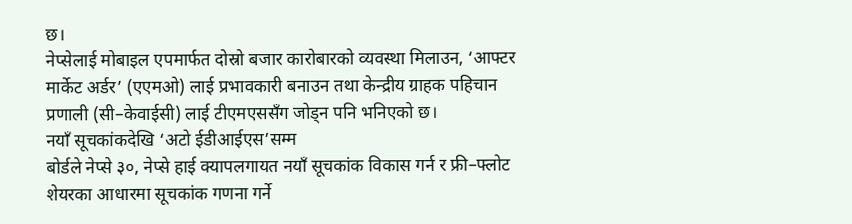छ।
नेप्सेलाई मोबाइल एपमार्फत दोस्रो बजार कारोबारको व्यवस्था मिलाउन, ‘आफ्टर मार्केट अर्डर’ (एएमओ) लाई प्रभावकारी बनाउन तथा केन्द्रीय ग्राहक पहिचान प्रणाली (सी–केवाईसी) लाई टीएमएससँग जोड्न पनि भनिएको छ।
नयाँ सूचकांकदेखि ‘अटो ईडीआईएस’सम्म
बोर्डले नेप्से ३०, नेप्से हाई क्यापलगायत नयाँ सूचकांक विकास गर्न र फ्री–फ्लोट शेयरका आधारमा सूचकांक गणना गर्ने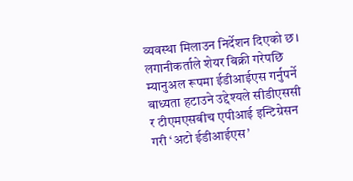व्यवस्था मिलाउन निर्देशन दिएको छ।
लगानीकर्ताले शेयर बिक्री गरेपछि म्यानुअल रूपमा ईडीआईएस गर्नुपर्ने बाध्यता हटाउने उद्देश्यले सीडीएससी र टीएमएसबीच एपीआई इन्टिग्रेसन गरी ‘अटो ईडीआईएस’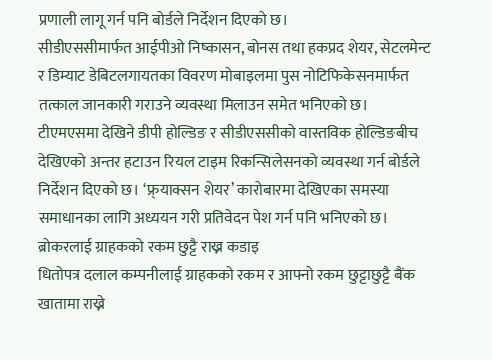प्रणाली लागू गर्न पनि बोर्डले निर्देशन दिएको छ।
सीडीएससीमार्फत आईपीओ निष्कासन, बोनस तथा हकप्रद शेयर, सेटलमेन्ट र डिम्याट डेबिटलगायतका विवरण मोबाइलमा पुस नोटिफिकेसनमार्फत तत्काल जानकारी गराउने व्यवस्था मिलाउन समेत भनिएको छ।
टीएमएसमा देखिने डीपी होल्डिङ र सीडीएससीको वास्तविक होल्डिङबीच देखिएको अन्तर हटाउन रियल टाइम रिकन्सिलेसनको व्यवस्था गर्न बोर्डले निर्देशन दिएको छ। ‘फ्र्याक्सन शेयर’ कारोबारमा देखिएका समस्या समाधानका लागि अध्ययन गरी प्रतिवेदन पेश गर्न पनि भनिएको छ।
ब्रोकरलाई ग्राहकको रकम छुट्टै राख्न कडाइ
धितोपत्र दलाल कम्पनीलाई ग्राहकको रकम र आफ्नो रकम छुट्टाछुट्टै बैंक खातामा राख्ने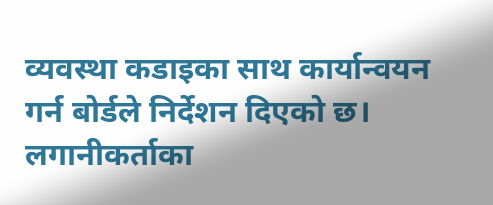व्यवस्था कडाइका साथ कार्यान्वयन गर्न बोर्डले निर्देशन दिएको छ।
लगानीकर्ताका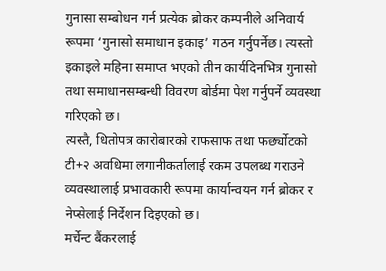गुनासा सम्बोधन गर्न प्रत्येक ब्रोकर कम्पनीले अनिवार्य रूपमा ‘गुनासो समाधान इकाइ’ गठन गर्नुपर्नेछ। त्यस्तो इकाइले महिना समाप्त भएको तीन कार्यदिनभित्र गुनासो तथा समाधानसम्बन्धी विवरण बोर्डमा पेश गर्नुपर्ने व्यवस्था गरिएको छ।
त्यस्तै, धितोपत्र कारोबारको राफसाफ तथा फर्छ्योटको टी+२ अवधिमा लगानीकर्तालाई रकम उपलब्ध गराउने व्यवस्थालाई प्रभावकारी रूपमा कार्यान्वयन गर्न ब्रोकर र नेप्सेलाई निर्देशन दिइएको छ।
मर्चेन्ट बैंकरलाई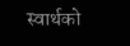स्वार्थको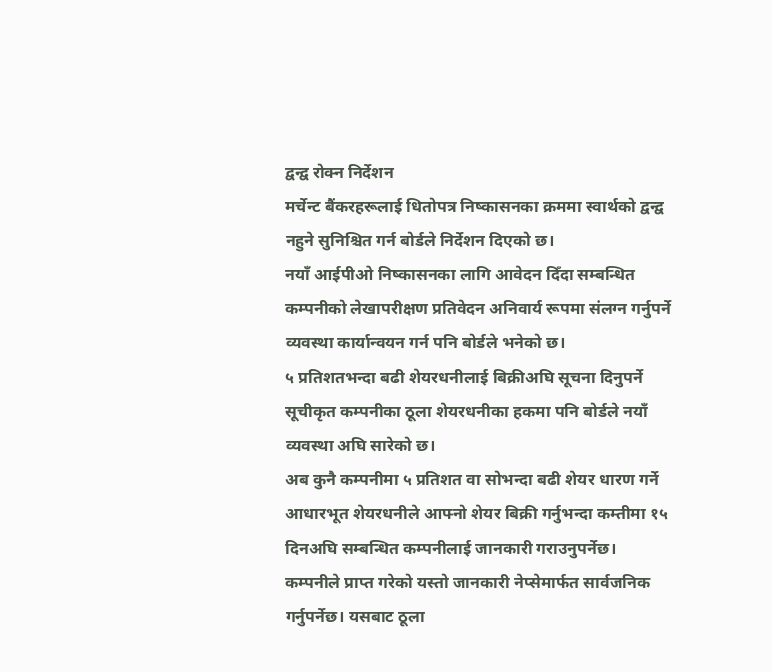द्वन्द्व रोक्न निर्देशन
मर्चेन्ट बैंकरहरूलाई धितोपत्र निष्कासनका क्रममा स्वार्थको द्वन्द्व नहुने सुनिश्चित गर्न बोर्डले निर्देशन दिएको छ।
नयाँ आईपीओ निष्कासनका लागि आवेदन दिँदा सम्बन्धित कम्पनीको लेखापरीक्षण प्रतिवेदन अनिवार्य रूपमा संलग्न गर्नुपर्ने व्यवस्था कार्यान्वयन गर्न पनि बोर्डले भनेको छ।
५ प्रतिशतभन्दा बढी शेयरधनीलाई बिक्रीअघि सूचना दिनुपर्ने
सूचीकृत कम्पनीका ठूला शेयरधनीका हकमा पनि बोर्डले नयाँ व्यवस्था अघि सारेको छ।
अब कुनै कम्पनीमा ५ प्रतिशत वा सोभन्दा बढी शेयर धारण गर्ने आधारभूत शेयरधनीले आफ्नो शेयर बिक्री गर्नुभन्दा कम्तीमा १५ दिनअघि सम्बन्धित कम्पनीलाई जानकारी गराउनुपर्नेछ।
कम्पनीले प्राप्त गरेको यस्तो जानकारी नेप्सेमार्फत सार्वजनिक गर्नुपर्नेछ। यसबाट ठूला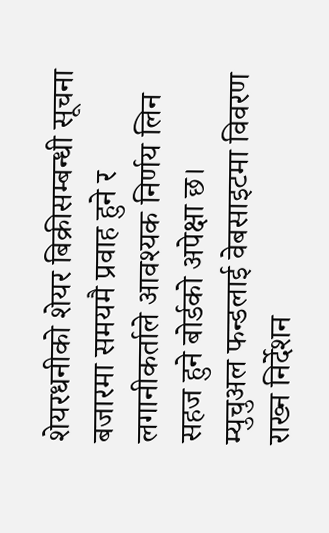शेयरधनीको शेयर बिक्रीसम्बन्धी सूचना बजारमा समयमै प्रवाह हुने र लगानीकर्ताले आवश्यक निर्णय लिन सहज हुने बोर्डको अपेक्षा छ।
म्युचुअल फन्डलाई वेबसाइटमा विवरण राख्न निर्देशन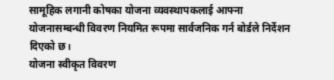सामूहिक लगानी कोषका योजना व्यवस्थापकलाई आफ्ना योजनासम्बन्धी विवरण नियमित रूपमा सार्वजनिक गर्न बोर्डले निर्देशन दिएको छ।
योजना स्वीकृत विवरण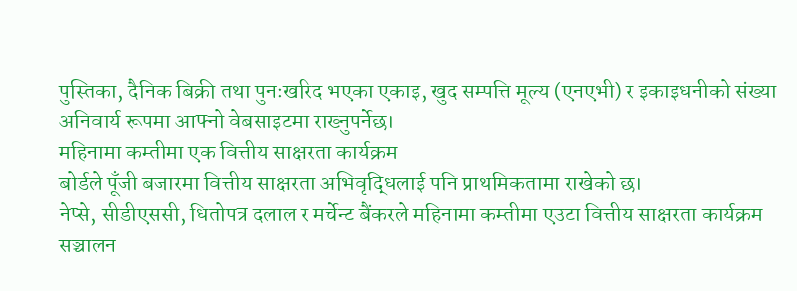पुस्तिका, दैनिक बिक्री तथा पुनःखरिद भएका एकाइ, खुद सम्पत्ति मूल्य (एनएभी) र इकाइधनीको संख्या अनिवार्य रूपमा आफ्नो वेबसाइटमा राख्नुपर्नेछ।
महिनामा कम्तीमा एक वित्तीय साक्षरता कार्यक्रम
बोर्डले पूँजी बजारमा वित्तीय साक्षरता अभिवृद्धिलाई पनि प्राथमिकतामा राखेको छ।
नेप्से, सीडीएससी, धितोपत्र दलाल र मर्चेन्ट बैंकरले महिनामा कम्तीमा एउटा वित्तीय साक्षरता कार्यक्रम सञ्चालन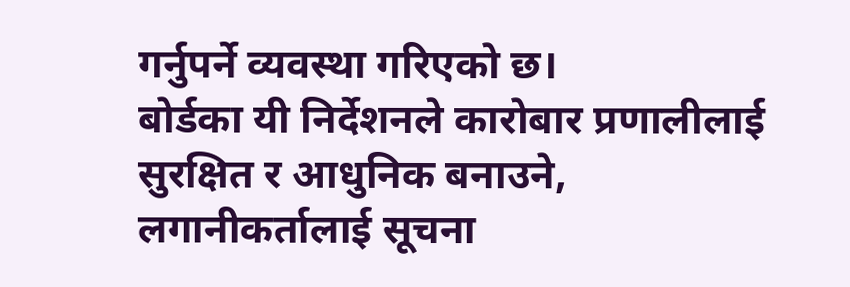गर्नुपर्ने व्यवस्था गरिएको छ।
बोर्डका यी निर्देशनले कारोबार प्रणालीलाई सुरक्षित र आधुनिक बनाउने, लगानीकर्तालाई सूचना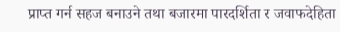प्राप्त गर्न सहज बनाउने तथा बजारमा पारदर्शिता र जवाफदेहिता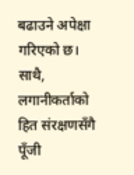बढाउने अपेक्षा गरिएको छ। साथै, लगानीकर्ताको हित संरक्षणसँगै पूँजी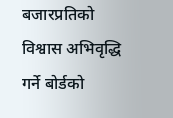बजारप्रतिको विश्वास अभिवृद्धि गर्ने बोर्डको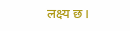लक्ष्य छ।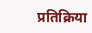प्रतिक्रिया